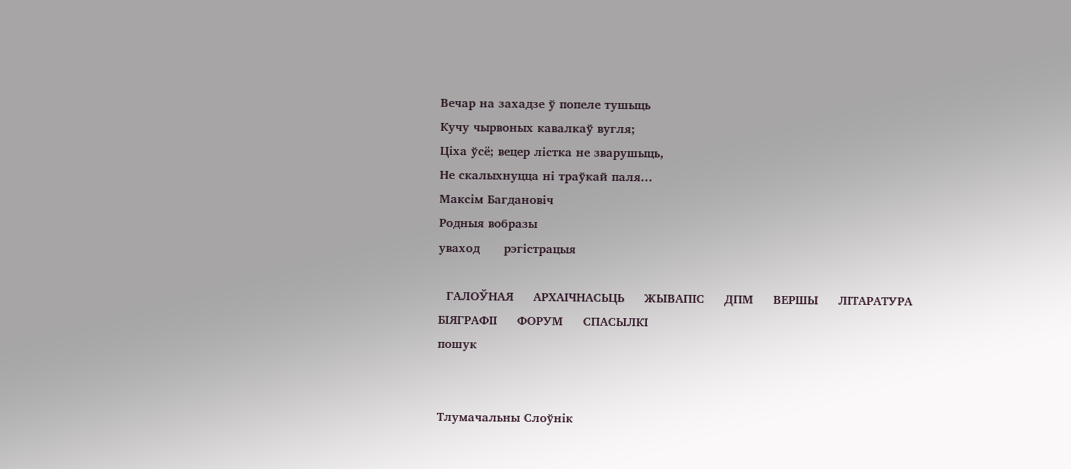Вечар на захадзе ў попеле тушыць
Кучу чырвоных кавалкаў вугля;
Ціха ўсё; вецер лістка не зварушыць,
Не скалыхнуцца ні траўкай паля...
Максім Багдановіч
Родныя вобразы
уваход      рэгiстрацыя

  ГАЛОЎНАЯ     АРХАІЧНАСЬЦЬ     ЖЫВАПІС     ДПМ     ВЕРШЫ     ЛІТАРАТУРА     БІЯГРАФІІ     ФОРУМ     СПАСЫЛКІ
пошук


Тлумачальны Слоўнік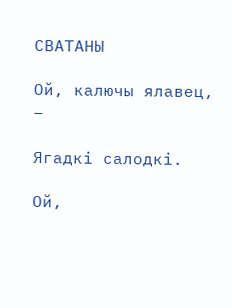СВАТАНЫ

Ой, калючы ялавец, –

Ягадкі салодкі.

Ой,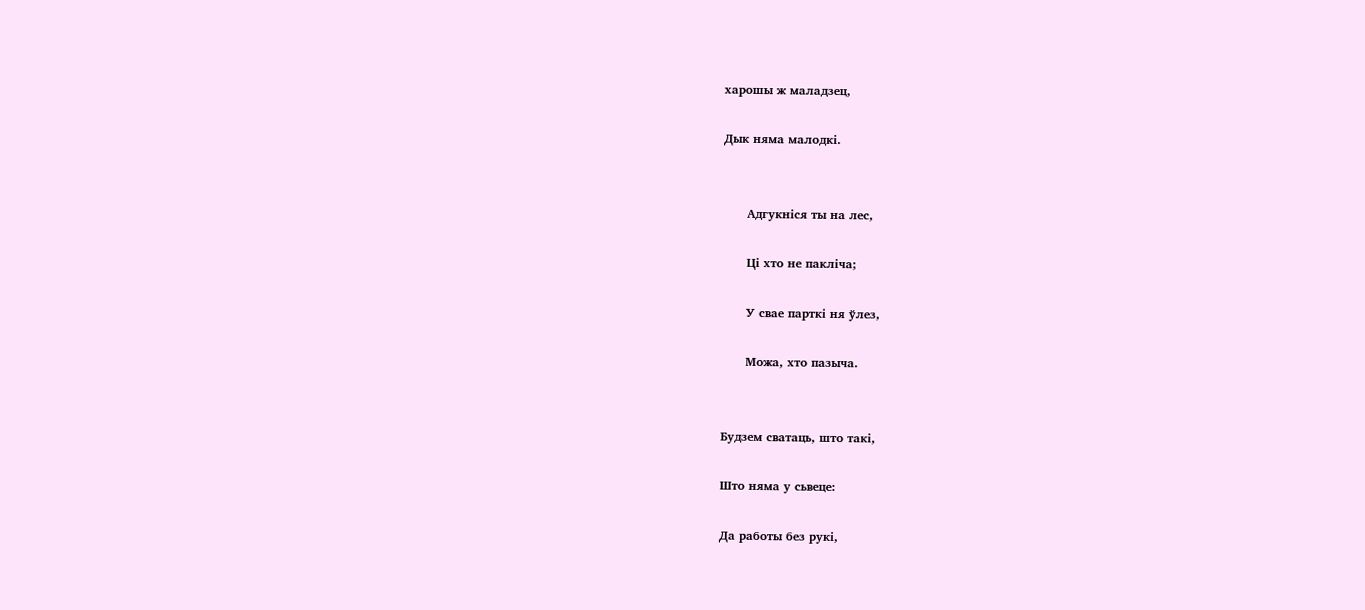харошы ж маладзец,

Дык няма малодкі.


      Адгукніся ты на лес,

      Ці хто не пакліча;

      У свае парткі ня ўлез,

      Можа, хто пазыча.


Будзем сватаць, што такі,

Што няма у сьвеце:

Да работы без рукі,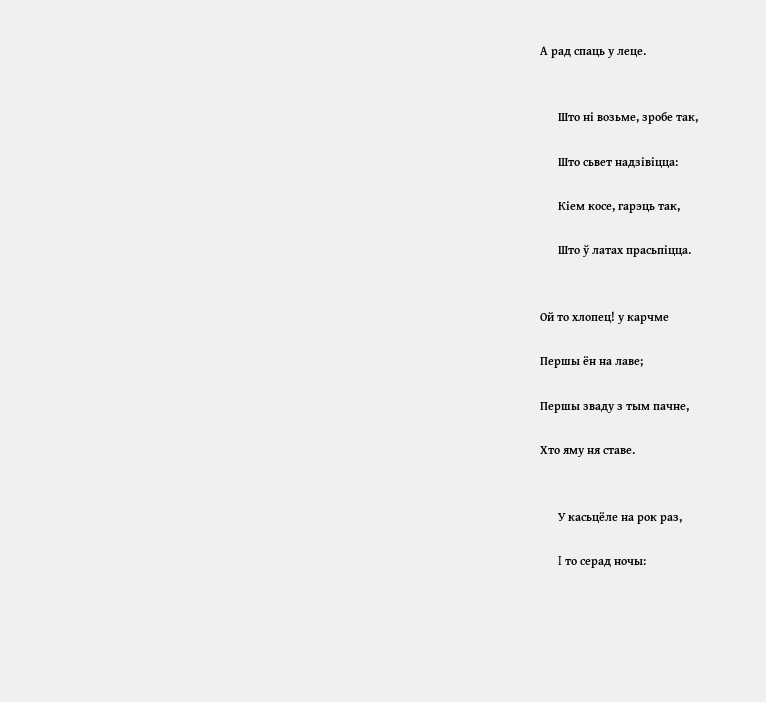А рад спаць у леце.


      Што ні возьме, зробе так,

      Што сьвет надзівіцца:

      Кіем косе, гарэць так,

      Што ў латах прасьпіцца.


Ой то хлопец! у карчме

Першы ён на лаве;

Першы зваду з тым пачне,

Хто яму ня ставе.


      У касьцёле на рок раз,

      I то серад ночы: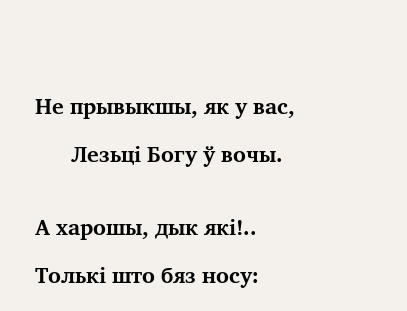Не прывыкшы, як у вас,

      Лезьці Богу ў вочы.


А харошы, дык які!..

Толькі што бяз носу: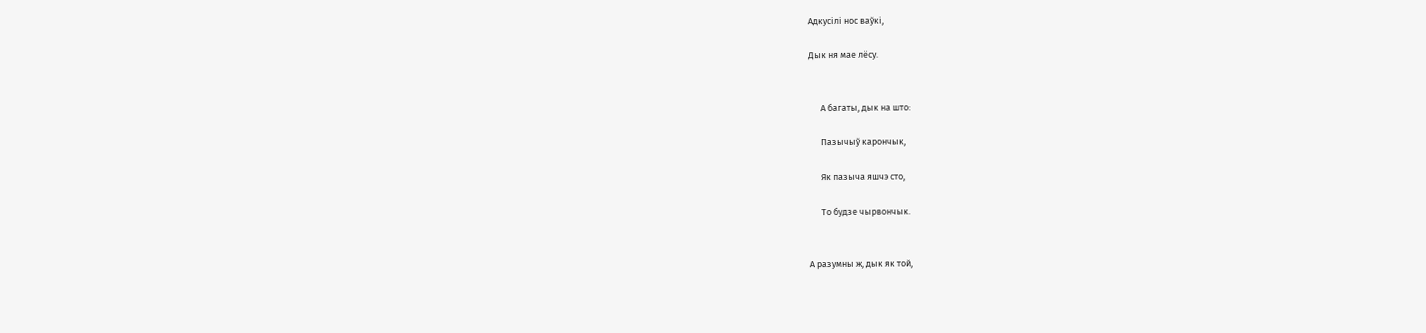Адкусілі нос ваўкі,

Дык ня мае лёсу.


      А багаты, дык на што:

      Пазычыў карончык,

      Як пазыча яшчэ сто,

      То будзе чырвончык.


А разумны ж, дык як той,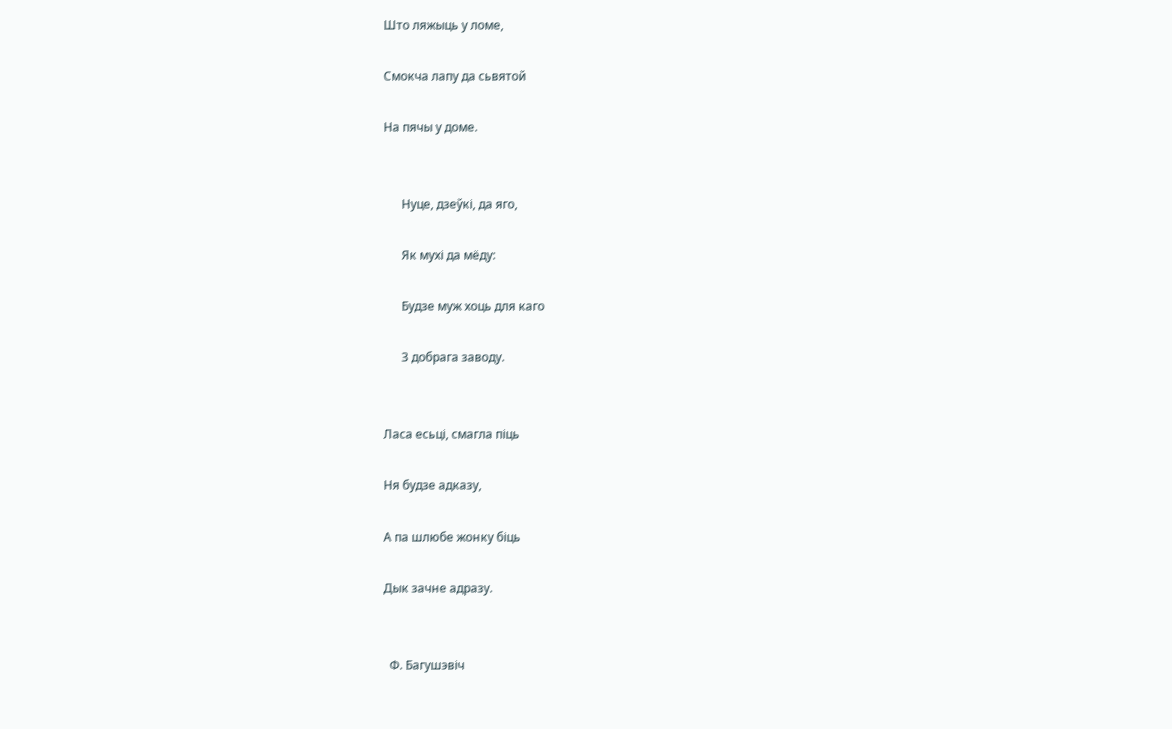Што ляжыць у ломе,

Смокча лапу да сьвятой

На пячы у доме.


      Нуце, дзеўкі, да яго,

      Як мухі да мёду:

      Будзе муж хоць для каго

      З добрага заводу.


Ласа есьці, смагла піць

Ня будзе адказу,

А па шлюбе жонку біць

Дык зачне адразу.


  Ф. Багушэвіч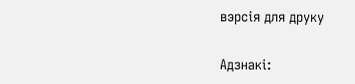вэрсія для друку

Адзнакi: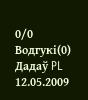0/0 Водгукі(0)
Дадаў PL 12.05.2009